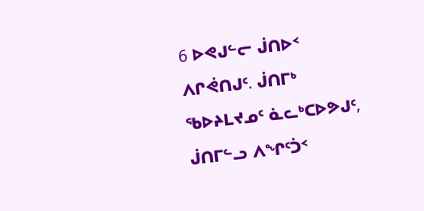6 ᐅᕙᒍᓪᓕ ᒎᑎᐅᑉ ᐱᒋᕚᑎᒍᑦ. ᒎᑎᒥᒃ ᖃᐅᔨᒪᔪᓄᑦ ᓈᓚᒃᑕᐅᕗᒍᑦ, ᒎᑎᒥᓪᓗ ᐱᖏᑦᑑᑉ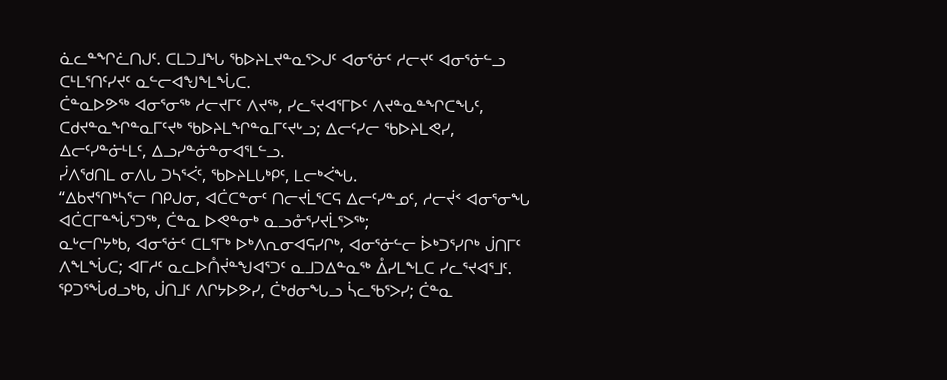ᓈᓚᓐᖏᓛᑎᒍᑦ. ᑕᒪᑐᒧᖓ ᖃᐅᔨᒪᔪᓐᓇᕐᐳᒍᑦ ᐊᓂᕐᓃᑦ ᓱᓕᔪᑦ ᐊᓂᕐᓃᓪᓗ ᑕᒻᒪᕐᑎᑦᓯᔪᑦ ᓇᓪᓕᐊᖑᖕᒪᖔᑕ.
ᑖᓐᓇᐅᕗᖅ ᐊᓂᕐᓂᖅ ᓱᓕᔪᒥᑦ ᐱᔪᖅ, ᓯᓚᕐᔪᐊᕐᒥᐅᑦ ᐱᔪᓐᓇᓐᖏᑕᖓᑦ, ᑕᑯᔪᓐᓇᖏᓐᓇᒥᑦᔪᒃ ᖃᐅᔨᒪᖏᓐᓇᒥᑦᔪᒡᓗ; ᐃᓕᑦᓯᓕ ᖃᐅᔨᒪᕙᓯ, ᐃᓕᑦᓯᓐᓃᒻᒪᑦ, ᐃᓗᓯᓐᓃᓐᓂᐊᕐᒪᓪᓗ.
ᓰᐱᖁᑎᒪ ᓂᐱᒐ ᑐᓴᕐᐹᑦ, ᖃᐅᔨᒪᒐᒃᑭᑦ, ᒪᓕᒃᐹᖓ.
“ᐃᑲᔪᕐᑎᒃᓴᕐᓕ ᑎᑭᒍᓂ, ᐊᑖᑕᓐᓂᑦ ᑎᓕᔪᒫᕐᑕᕋ ᐃᓕᑦᓯᓐᓄᑦ, ᓱᓕᔫᑉ ᐊᓂᕐᓂᖓ ᐊᑖᑕᒥᓐᖔᕐᑐᖅ, ᑖᓐᓇ ᐅᕙᓐᓂᒃ ᓇᓗᓁᕐᓯᔪᒫᕐᐳᖅ;
ᓇᒡᓕᒋᔭᒃᑲ, ᐊᓂᕐᓃᑦ ᑕᒪᕐᒥᒃ ᐅᒃᐱᕆᓂᐊᕋᓯᒋᒃ, ᐊᓂᕐᓃᓪᓕ ᐆᒃᑐᕐᓯᒋᒃ ᒎᑎᒥᑦ ᐱᖕᒪᖔᑕ; ᐊᒥᓱᑦ ᓇᓚᐅᑍᔫᓐᖑᐊᕐᑐᑦ ᓇᒧᑐᐃᓐᓇᖅ ᐂᓯᒪᖕᒪᑕ ᓯᓚᕐᔪᐊᕐᒧᑦ.
ᕿᑐᕐᖔᑯᓗᒃᑲ, ᒎᑎᒧᑦ ᐱᒋᔭᐅᕗᓯ, ᑖᒃᑯᓂᖓᓗ ᓵᓚᖃᕐᐳᓯ; ᑖᓐᓇ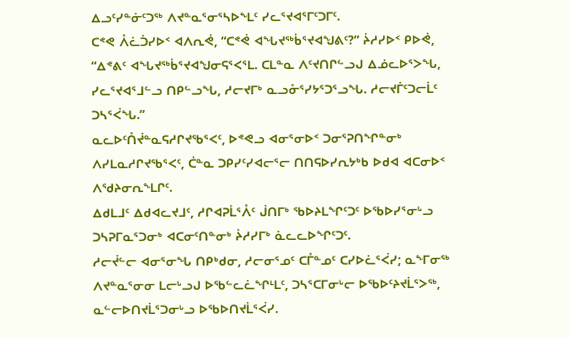ᐃᓗᑦᓯᓐᓃᑦᑐᖅ ᐱᔪᓐᓇᕐᓂᕐᓴᐅᖕᒪᑦ ᓯᓚᕐᔪᐊᕐᒥᑦᑐᒥᑦ.
ᑕᕝᕙ ᐰᓛᑑᓯᐅᑉ ᐊᐱᕆᕚ, “ᑕᕝᕚ ᐊᖓᔪᖅᑳᕐᔪᐊᖑᕕᑦ?” ᔩᓱᓯᐅᑉ ᑭᐅᕚ, “ᐃᕝᕕᑦ ᐊᖓᔪᖅᑳᕐᔪᐊᖑᓂᕋᕐᐸᕐᒪ. ᑕᒪᓐᓇ ᐱᑦᔪᑎᒋᓪᓗᒍ ᐃᓅᓚᐅᕐᐳᖓ, ᓯᓚᕐᔪᐊᕐᒧᓪᓗ ᑎᑭᓪᓗᖓ, ᓱᓕᔪᒥᒃ ᓇᓗᓁᕐᓯᔭᕐᑐᕐᓗᖓ. ᓱᓕᔪᒦᑦᑐᓕᒫᑦ ᑐᓴᕐᐹᖓ.”
ᓇᓚᐅᑦᑍᔫᓐᓇᕋᓱᒋᔪᖃᕐᐸᑦ, ᐅᕝᕙᓗ ᐊᓂᕐᓂᐅᑉ ᑐᓂᕐᕈᑎᖏᓐᓂᒃ ᐱᓯᒪᓇᓱᒋᔪᖃᕐᐸᑦ, ᑖᓐᓇ ᑐᑭᓯᑦᓯᐊᓕᕐᓕ ᑎᑎᕋᐅᓯᕆᔭᒃᑲ ᐅᑯᐊ ᐊᑕᓂᐅᑉ ᐱᖁᔨᓂᕆᖕᒪᒋᑦ.
ᐃᑯᒪᒧᑦ ᐃᑯᐊᓚᔪᒧᑦ, ᓱᒋᐊᕈᒫᕐᐰᑦ ᒎᑎᒥᒃ ᖃᐅᔨᒪᖏᑦᑐᑦ ᐅᖃᐅᓯᕐᓂᒡᓗ ᑐᓴᕈᒥᓇᕐᑐᓂᒃ ᐊᑕᓂᑦᑎᓐᓂᒃ ᔩᓱᓯᒥᒃ ᓈᓚᓚᐅᖏᑦᑐᑦ.
ᓱᓕᔫᓪᓕ ᐊᓂᕐᓂᖓ ᑎᑭᒃᑯᓂ, ᓱᓕᓂᕐᓄᑦ ᑕᒤᓐᓄᑦ ᑕᓯᐅᓛᕐᐹᓯ; ᓇᖕᒥᓂᖅ ᐱᔪᓐᓇᕐᓂᓂ ᒪᓕᒡᓗᒍ ᐅᖃᓪᓚᓛᖏᒻᒪᑦ, ᑐᓴᕐᑕᒥᓂᒡᓕ ᐅᖃᐅᑦᔨᔪᒫᕐᐳᖅ, ᓇᓪᓕᐅᑎᔪᒫᕐᑐᓂᒡᓗ ᐅᖃᐅᑎᔪᒫᕐᐹᓯ.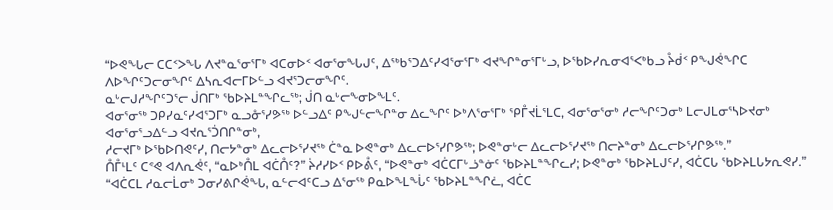“ᐅᕙᖓᓕ ᑕᑕᑉᐳᖓ ᐱᔪᓐᓇᕐᓂᕐᒥᒃ ᐊᑕᓂᐅᑉ ᐊᓂᕐᓂᖓᒍᑦ, ᐃᖅᑲᕐᑐᐃᑦᓯᐊᕐᓂᕐᒥᒃ ᐊᔪᖏᓐᓂᕐᒥᒡᓗ, ᐅᖃᐅᓯᕆᓂᐊᕐᐸᒃᑲᓗ ᔧᑰᑉ ᑭᖑᕚᖏᑕ ᐱᐅᖏᑦᑐᓕᓂᖏᑦ ᐃᓴᕆᐊᓕᒥᐅᓪᓗ ᐊᔪᕐᑐᓕᓂᖏᑦ.
ᓇᒡᓕᒍᓱᖏᑦᑐᕐᓕ ᒎᑎᒥᒃ ᖃᐅᔨᒪᓐᖏᓚᖅ; ᒎᑎ ᓇᒡᓕᖕᓂᐅᖕᒪᑦ.
ᐊᓂᕐᓂᖅ ᑐᑭᓯᓇᑦᓯᐊᕐᑐᒥᒃ ᓇᓗᓁᕐᓯᕗᖅ ᐅᓪᓗᐃᑦ ᑭᖑᓪᓕᖏᓐᓂ ᐃᓚᖏᑦ ᐅᒃᐱᕐᓂᕐᒥᒃ ᕿᒤᔪᒫᕐᒪᑕ, ᐊᓂᕐᓂᕐᓂᒃ ᓱᓕᖏᑦᑐᓂᒃ ᒪᓕᒍᒪᓂᕐᓴᐅᔪᓂᒃ ᐊᓂᕐᓂᕐᓗᐃᓪᓗ ᐊᔪᕆᕐᑑᑎᒋᓐᓂᒃ,
ᓱᓕᔪᒥᒃ ᐅᖃᐅᑎᕙᑦᓯ, ᑎᓕᔭᓐᓂᒃ ᐃᓚᓕᐅᕐᓯᔪᖅ ᑖᓐᓇ ᐅᕙᓐᓂᒃ ᐃᓚᓕᐅᕐᓯᒋᕗᖅ; ᐅᕙᓐᓂᒡᓕ ᐃᓚᓕᐅᕐᓯᔪᖅ ᑎᓕᔨᓐᓂᒃ ᐃᓚᓕᐅᕐᓯᒋᕗᖅ.”
ᑍᒤᒻᒪᑦ ᑕᕝᕙ ᐊᐱᕆᕚᑦ, “ᓇᐅᒃᑍᒪ ᐊᑖᑍᑦ?” ᔩᓱᓯᐅᑉ ᑭᐅᕔᑦ, “ᐅᕙᓐᓂᒃ ᐊᑖᑕᒥᒡᓘᓐᓃᑦ ᖃᐅᔨᒪᓐᖏᓚᓯ; ᐅᕙᓐᓂᒃ ᖃᐅᔨᒪᒍᑦᓯ, ᐊᑖᑕᒐ ᖃᐅᔨᒪᒐᔭᕆᕙᓯ.”
“ᐊᑖᑕᒪ ᓱᓇᓕᒫᓂᒃ ᑐᓂᓯᕕᒋᕚᖓ, ᓇᓪᓕᐊᑦᑕᓗ ᐃᕐᓂᖅ ᑭᓇᐅᖕᒪᖔᑦ ᖃᐅᔨᒪᓐᖏᓛ, ᐊᑖᑕ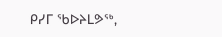ᑭᓯᒥ ᖃᐅᔨᒪᕗᖅ,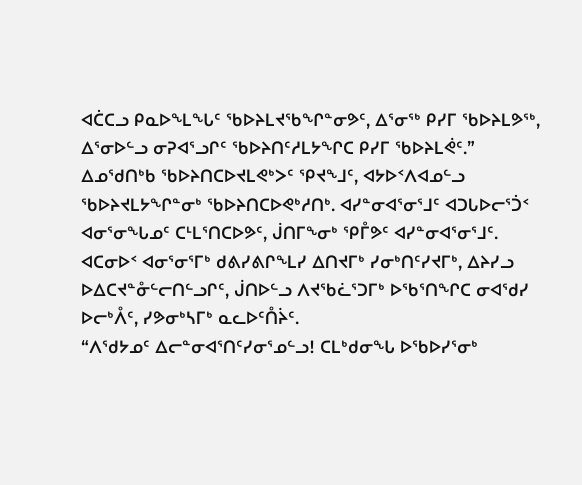ᐊᑖᑕᓗ ᑭᓇᐅᖕᒪᖓᑦ ᖃᐅᔨᒪᔪᖃᖏᓐᓂᕗᑦ, ᐃᕐᓂᖅ ᑭᓯᒥ ᖃᐅᔨᒪᕗᖅ, ᐃᕐᓂᐅᓪᓗ ᓂᕈᐊᕐᓗᒋᑦ ᖃᐅᔨᑎᑦᓱᒪᔭᖏᑕ ᑭᓯᒥ ᖃᐅᔨᒪᕚᑦ.”
ᐃᓄᖁᑎᒃᑲ ᖃᐅᔨᑎᑕᐅᔪᒪᕙᒃᐳᑦ ᕿᔪᖕᒧᑦ, ᐊᔭᐅᑉᐱᐊᓄᓪᓗ ᖃᐅᔨᔪᒪᔭᖏᓐᓂᒃ ᖃᐅᔨᑎᑕᐅᕙᒃᓱᑎᒃ. ᐊᓯᓐᓂᐊᕐᓂᕐᒧᑦ ᐊᑐᒐᐅᓕᕐᑑᑉ ᐊᓂᕐᓂᖓᓄᑦ ᑕᒻᒪᕐᑎᑕᐅᕗᑦ, ᒎᑎᒥᖕᓂᒃ ᕿᒤᕗᑦ ᐊᓯᓐᓂᐊᕐᓂᕐᒧᑦ.
ᐊᑕᓂᐅᑉ ᐊᓂᕐᓂᕐᒥᒃ ᑯᕕᓯᕕᒋᖕᒪᓯ ᐃᑎᔪᒥᒃ ᓯᓂᒃᑎᑦᓯᔪᒥᒃ, ᐃᔨᓯᓗ ᐅᐃᑕᔪᓐᓁᓪᓕᑎᓪᓗᒋᑦ, ᒎᑎᐅᓪᓗ ᐱᔪᖃᓛᕐᑐᒥᒃ ᐅᖃᕐᑎᖏᑕ ᓂᐊᖁᓯ ᐅᓕᒃᐰᑦ, ᓯᕗᓂᒃᓴᒥᒃ ᓇᓚᐅᑦᑍᔩᑦ.
“ᐱᖁᔭᓄᑦ ᐃᓕᓐᓂᐊᕐᑎᑦᓯᓂᕐᓄᓪᓗ! ᑕᒪᒃᑯᓂᖓ ᐅᖃᐅᓯᕐᓂᒃ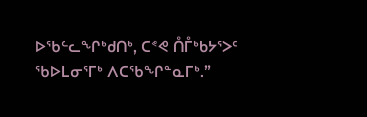ᐅᖃᓪᓚᖏᒃᑯᑎᒃ, ᑕᕝᕙ ᑍᒤᒃᑲᔭᕐᐳᑦ ᖃᐅᒪᓂᕐᒥᒃ ᐱᑕᖃᖏᓐᓇᒥᒃ.”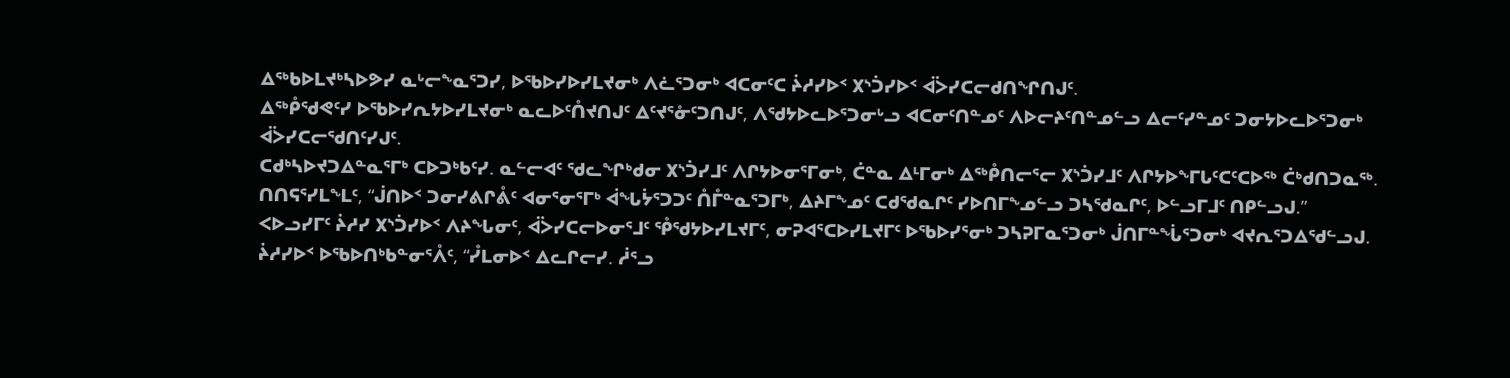ᐃᖅᑲᐅᒪᔪᒃᓴᐅᕗᓯ ᓇᒡᓕᖕᓇᕐᑐᓯ, ᐅᖃᐅᓯᐅᓯᒪᔪᓂᒃ ᐱᓛᕐᑐᓂᒃ ᐊᑕᓂᑦᑕ ᔩᓱᓯᐅᑉ ᙭ᔅᑑᓯᐅᑉ ᐋᐴᓯᑕᓕᑯᑎᖏᑎᒍᑦ.
ᐃᖅᑬᖁᕙᑦᓯ ᐅᖃᐅᓯᕆᔭᐅᓯᒪᔪᓂᒃ ᓇᓚᐅᑦᑍᔪᑎᒍᑦ ᐃᑦᔪᕐᓁᑦᑐᑎᒍᑦ, ᐱᖁᔭᐅᓚᐅᕐᑐᓂᒡᓗ ᐊᑕᓂᑦᑎᓐᓄᑦ ᐱᐅᓕᔨᑦᑎᓐᓄᓪᓗ ᐃᓕᑦᓯᓐᓄᑦ ᑐᓂᔭᐅᓚᐅᕐᑐᓂᒃ ᐋᐴᓯᑕᓕᖁᑎᑦᓯᒍᑦ.
ᑕᑯᒃᓴᐅᔪᑐᐃᓐᓇᕐᒥᒃ ᑕᐅᑐᒃᑲᑦᓯ. ᓇᓪᓕᐊᑦ ᖁᓚᖏᒃᑯᓂ ᙭ᔅᑑᓯᒧᑦ ᐱᒋᔭᐅᓂᕐᒥᓂᒃ, ᑖᓐᓇ ᐃᒻᒥᓂᒃ ᐃᖅᑬᑎᓕᕐᓕ ᙭ᔅᑑᓯᒧᑦ ᐱᒋᔭᐅᖕᒥᒐᑦᑕᑦᑕᐅᖅ ᑖᒃᑯᑎᑐᓇᖅ.
ᑎᑎᕋᕐᓯᒪᖕᒪᑦ, “ᒎᑎᐅᑉ ᑐᓂᓯᕕᒋᕔᑦ ᐊᓂᕐᓂᕐᒥᒃ ᐋᖓᔮᕐᑐᑐᑦ ᑍᒤᓐᓇᕐᑐᒥᒃ, ᐃᔨᒥᖕᓄᑦ ᑕᑯᖁᓇᒋᑦ ᓯᐅᑎᒥᖕᓄᓪᓗ ᑐᓴᖁᓇᒋᑦ, ᐅᓪᓗᒥᒧᑦ ᑎᑭᓪᓗᒍ.”
ᐸᐅᓗᓯᒥᑦ ᔩᓱᓯ ᙭ᔅᑑᓯᐅᑉ ᐱᔨᖓᓂᑦ, ᐋᐴᓯᑕᓕᐅᓂᕐᒧᑦ ᕾᖁᔭᐅᓯᒪᔪᒥᑦ, ᓂᕈᐊᕐᑕᐅᓯᒪᔪᒥᑦ ᐅᖃᐅᓯᕐᓂᒃ ᑐᓴᕈᒥᓇᕐᑐᓂᒃ ᒎᑎᒥᓐᖔᕐᑐᓂᒃ ᐊᔪᕆᕐᑐᐃᖁᓪᓗᒍ.
ᔩᓱᓯᐅᑉ ᐅᖃᐅᑎᒃᑲᓐᓂᕐᐰᑦ, “ᓮᒪᓂᐅᑉ ᐃᓚᒋᓕᓯ. ᓲᕐᓗ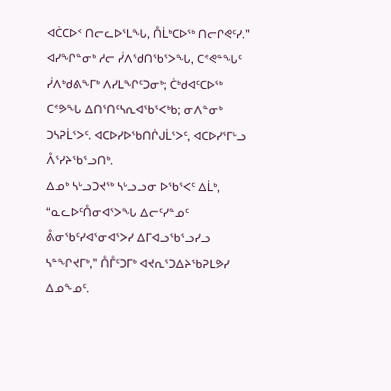ᐊᑖᑕᐅᑉ ᑎᓕᓚᐅᕐᒪᖓ, ᑍᒫᒃᑕᐅᖅ ᑎᓕᒋᕙᑦᓯ.”
ᐊᓯᖏᓐᓂᒃ ᓱᓕ ᓰᐱᖁᑎᖃᕐᐳᖓ, ᑕᕝᕙᓐᖓᑦ ᓰᐱᒃᑯᕕᖕᒥᒃ ᐱᓯᒪᖏᑦᑐᓂᒃ; ᑖᒃᑯᐊᑦᑕᐅᖅ ᑕᕝᕗᖓ ᐃᑎᕐᑎᑦᓴᕆᐊᖃᕐᐸᒃᑲ; ᓂᐱᓐᓂᒃ ᑐᓴᕈᒫᕐᐳᑦ. ᐊᑕᐅᓯᐅᖃᑎᒌᒍᒫᕐᐳᑦ, ᐊᑕᐅᓯᕐᒥᒡᓗ ᐰᕐᓯᔨᖃᕐᓗᑎᒃ.
ᐃᓄᒃ ᓴᒡᓗᑐᔪᖅ ᓴᒡᓗᓗᓂ ᐅᖃᕐᐸᑦ ᐃᒫᒃ, “ᓇᓚᐅᑦᑍᓂᐊᕐᐳᖓ ᐃᓕᑦᓯᓐᓄᑦ ᕔᓂᖃᑦᓯᐊᕐᓂᐊᕐᐳᓯ ᐃᒥᐊᓗᖃᕐᓗᓯᓗ ᓴᓐᖏᔪᒥᒃ,” ᑍᒤᑦᑐᒥᒃ ᐊᔪᕆᕐᑐᐃᔨᖃᕈᒪᕗᓯ ᐃᓄᖕᓄᑦ.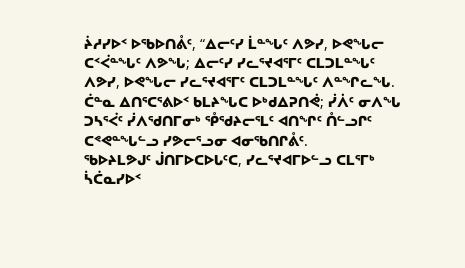ᔩᓱᓯᐅᑉ ᐅᖃᐅᑎᕔᑦ, “ᐃᓕᑦᓯ ᒫᓐᖓᑦ ᐱᕗᓯ, ᐅᕙᖓᓕ ᑕᑉᐹᓐᖓᑦ ᐱᕗᖓ; ᐃᓕᑦᓯ ᓯᓚᕐᔪᐊᕐᒥᑦ ᑕᒪᑐᒪᓐᖓᑦ ᐱᕗᓯ, ᐅᕙᖓᓕ ᓯᓚᕐᔪᐊᕐᒥᑦ ᑕᒪᑐᒪᓐᖓᑦ ᐱᓐᖏᓚᖓ.
ᑖᓐᓇ ᐃᑎᕐᑕᕐᕕᐅᑉ ᑲᒪᔨᖓᑕ ᐅᒃᑯᐃᕈᑎᕚ; ᓰᐲᑦ ᓂᐱᖓ ᑐᓴᕐᐹᑦ ᓰᐱᖁᑎᒥᓂᒃ ᕾᖁᔨᓕᕐᒪᑦ ᐊᑎᖏᑦ ᑍᓪᓗᒋᑦ ᑕᕝᕙᓐᖓᓪᓗ ᓯᕗᓕᕐᓗᓂ ᐊᓂᖃᑎᒋᕔᑦ.
ᖃᐅᔨᒪᕗᒍᑦ ᒎᑎᒥᐅᑕᐅᒐᑦᑕ, ᓯᓚᕐᔪᐊᒥᐅᓪᓗ ᑕᒪᕐᒥᒃ ᓵᑖᓇᓯᐅᑉ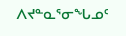ᐱᔪᓐᓇᕐᓂᖓᓄᑦ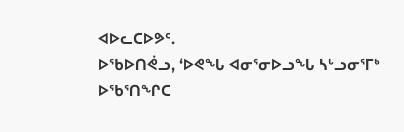ᐊᐅᓚᑕᐅᕗᑦ.
ᐅᖃᐅᑎᕚᓗ, ‘ᐅᕙᖓ ᐊᓂᕐᓂᐅᓗᖓ ᓴᒡᓗᓂᕐᒥᒃ ᐅᖃᕐᑎᖏᑕ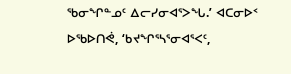ᖃᓂᖏᓐᓄᑦ ᐃᓕᓯᓂᐊᕐᐳᖓ.’ ᐊᑕᓂᐅᑉ ᐅᖃᐅᑎᕚ, ‘ᑲᔪᖏᕐᓴᕐᓂᐊᕐᐸᑦ,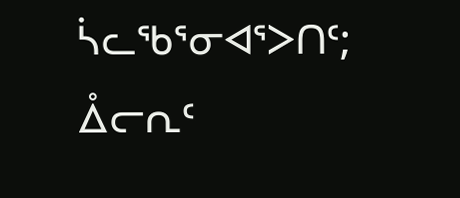ᓵᓚᖃᕐᓂᐊᕐᐳᑎᑦ; ᐂᓕᕆᑦ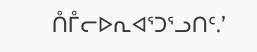ᑍᒤᓕᐅᕆᐊᕐᑐᕐᓗᑎᑦ.’